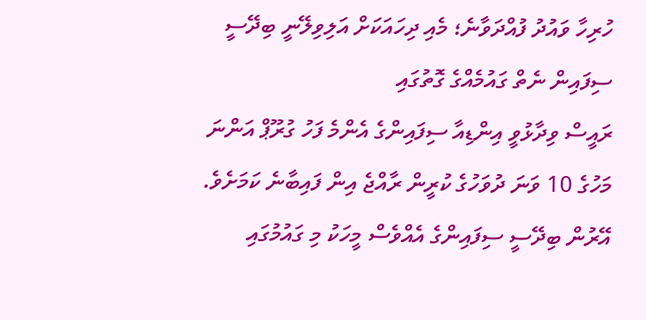ހުރިހާ ވައުދު ފުއްދަވާނެ؛ މެއި ދިހައަކަށް އަލިވިލޭނީ ބިދޭސީ ސިފައިން ނެތް ގައުމެއްގެ ގޮތުގައި
ރައީސް ވިދާޅުވީ އިންޑިއާ ސިފައިންގެ އެންމެ ފަހު ގުރޫޕް އަންނަ މަހުގެ 10 ވަނަ ދުވަހުގެ ކުރީން ރާއްޖެ އިން ފައިބާނެ ކަމަށެވެ. އޭރުން ބިދޭސީ ސިފައިންގެ އެއްވެސް މީހަކު މި ގައުމުގައި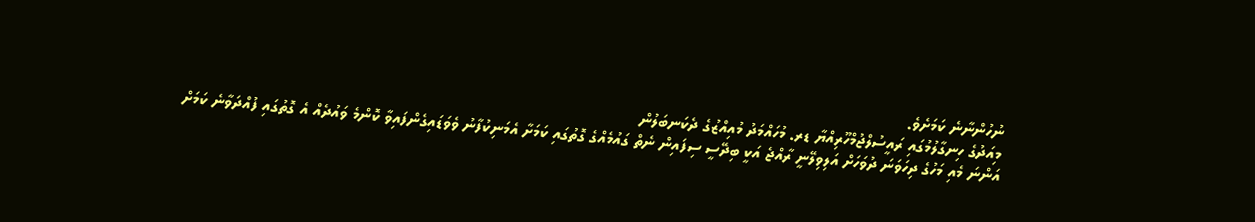ނުހުންނާނެ ކަމަށެވެ.
މިއަދުގެ ހިނގާލުމުގައި ރައީސުލްޖުމްހޫރިއްޔާ ޑރ. މުހައްމަދު މުއިއްޒުގެ ދެކަނބަލުން
އަންނަ މެއި މަހުގެ ދިހަވަނަ ދުވަހަށް އަލިވިލޭނީ ރާއްޖެ އަކީ ބިދޭސީ ސިފައިން ނެތް ގައުމެއްގެ ގޮތުގައި ކަމަށާ އެމަނިކުފާނު ވެވަޑައިގެންފައިވާ ކޮންމެ ވައުދެއް އެ ގޮތުގައި ފުއްދަވާނެ ކަމަށް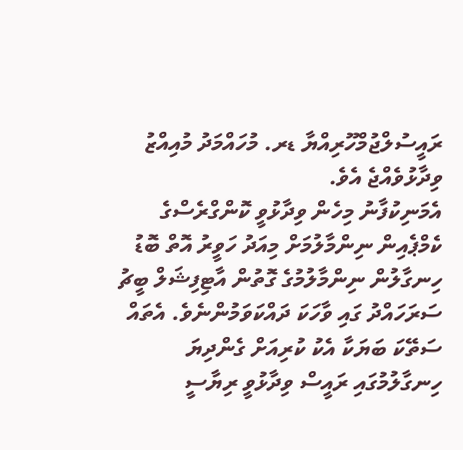ރައީސުލްޖުމްހޫރިއްޔާ ޑރ. މުހައްމަދު މުއިއްޒު ވިދާޅުވެއްޖެ އެވެ.
އެމަނިކުފާނު މިހެން ވިދާޅުވީ ކޮންގްރެސްގެ ކެމްޕެއިން ނިންމާލުމަށް މިއަދު ހަވީރު އޮތް ބޮޑު ހިނގާލުން ނިންމާލުމުގެ ގޮތުން އާޓިފިޝަލް ބީޗު ސަރަހައްދު ގައި ވާހަކަ ދައްކަވަމުންނެވެ. އެތައް ސަތޭކަ ބަޔަކާ އެކު ކުރިއަށް ގެންދިޔަ ހިނގާލުމުގައި ރައީސް ވިދާޅުވީ ރިޔާސީ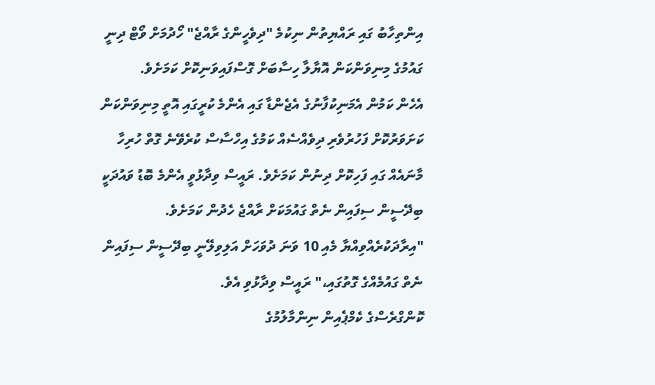އިންތިހާބު ގައި ރައްޔިތުން ނިކުމެ "ދިވެހީންގެ ރާއްޖެ" ހޯދުމަށް ވޯޓް ދިނީ ގައުމުގެ މިނިވަންކަން އޮޔާލާ ހިސާބަށް ގޮސްފައިވަނިކޮށް ކަމަށެވެ.
އެހެން ކަމުން އެމަނިކުފާނުގެ އެޖެންޑާ ގައި އެންމެ ކުރީގައި އޮތީ މިނިވަންކަން ކަށަވަރުކޮށް ފަހުރުވެރި ދިވެއްސެއް ކަމުގެ އިހްސާސް ކުރެވޭނެ ގޮތް ހުރިހާ މާނައެއް ގައި ފަހިކޮށް ދިނުން ކަމަށެވެ. ރައީސް ވިދާޅުވީ އެންމެ ބޮޑު ވައުދަކީ ބިދޭސީން ސިފައިން ނެތް ގައުމަކަށް ރާއްޖެ ހެދުން ކަމަށެވެ.
"އިރާދަކުރެއްވިއްޔާ މެއި 10 ވަނަ ދުވަހަށް އަލިވިލޭނީ ބިދޭސީން ސިފައިން ނެތް ގައުމެއްގެ ގޮތުގައި،" ރައީސް ވިދާޅުވި އެވެ.
ކޮންގްރެސްގެ ކެމްޕެއިން ނިންމާލުމުގެ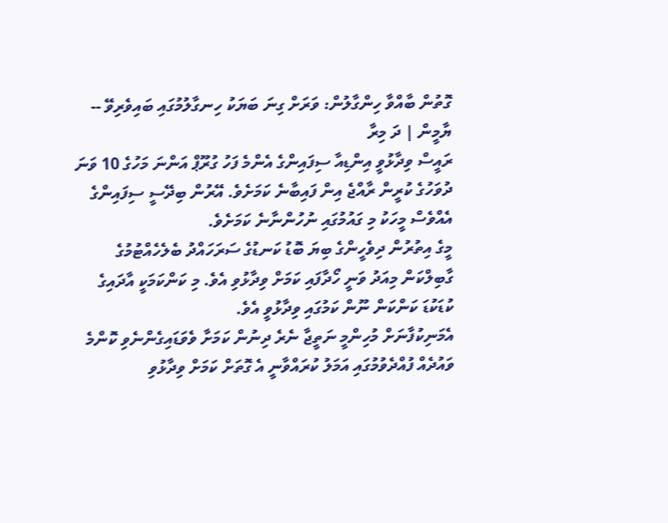ގޮތުން ބާއްވާ ހިންގާލުން: ވަރަށް ގިނަ ބަޔަކު ހިނގާލުމުގައި ބައިވެރިވޭ -- ޔާމީން | ދަ މިރާ
ރައީސް ވިދާޅުވީ އިންޑިއާ ސިފައިންގެ އެންމެ ފަހު ގުރޫޕް އަންނަ މަހުގެ 10 ވަނަ ދުވަހުގެ ކުރީން ރާއްޖެ އިން ފައިބާނެ ކަމަށެވެ. އޭރުން ބިދޭސީ ސިފައިންގެ އެއްވެސް މީހަކު މި ގައުމުގައި ނުހުންނާނެ ކަމަށެވެ.
މީގެ އިތުރުން ދިވެހީންގެ ބިޔަ ބޮޑު ކަނޑުގެ ސަރަހައްދު ބެލެހެއްޓުމުގެ ގާބިލްކަން މިއަދު ވަނީ ހޯދާފައި ކަމަށް ވިދާޅުވި އެވެ. މި ކަންކަމަކީ އާދައިގެ ކުޑަކުޑަ ކަންކަން ނޫން ކަމުގައި ވިދާޅުވީ އެވެ.
އެމަނިކުފާނަށް މުހިންމީ ނަތީޖާ ނެރެ ދިނުން ކަމަށާ ވެވަޑައިގެންނެވި ކޮންމެ ވައުދެއް ފުއްދެވުމުގައި އަމަލު ކުރައްވާނީ އެ ގޮތަށް ކަމަށް ވިދާޅުވި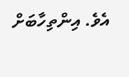އެވެ. އިންތިހާބަށް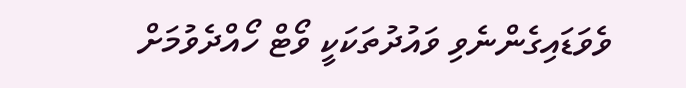ވެވަޑައިގެންނެވި ވައުދުތަކަކީ ވޯޓް ހޯއްދެވުމަށް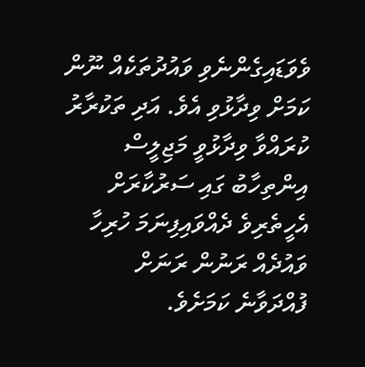ވެވަޑައިގެންނެވި ވައުދުތަކެއް ނޫން ކަމަށް ވިދާޅުވި އެވެ. އަދި ތަކުރާރު ކުރައްވާ ވިދާޅުވީ މަޖިލީސް އިންތިހާބު ގައި ސަރުކާރަށް އެހީތެރިވެ ދެއްވައިފިނަމަ ހުރިހާ ވައުދެއް ރަނުން ރަނަށް ފުއްދަވާނެ ކަމަށެވެ.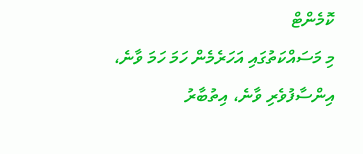ކޮމެންޓް
މި މަސައްކަތުގައި އަހަރެމެން ހަމަ ހަމަ ވާނެ، އިންސާފުވެރި ވާނެ، އިތުބާރު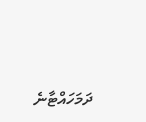ދަމަހައްޓާނެ